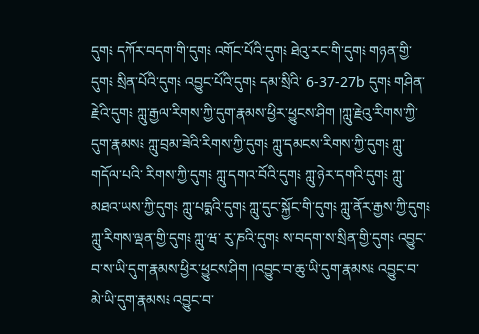དུག༴ དཀོར་བདག་གི་དུག༴ འགོང་པོའི་དུག༴ ཐེའུ་རང་གི་དུག༴ གཉན་གྱི་དུག༴ སྲིན་པོའི་དུག༴ འབྱུང་པོའི་དུག༴ དམ་སྲིའི་ 6-37-27b དུག༴ གཤིན་རྗེའི་དུག༴ ཀླུ་རྒྱལ་རིགས་ཀྱི་དུག་རྣམས་ཕྱིར་ཕྱུངས་ཤིག །ཀླུ་རྗེའུ་རིགས་ཀྱི་དུག་རྣམས༴ ཀླུ་བྲམ་ཟེའི་རིགས་ཀྱི་དུག༴ ཀླུ་དམངས་རིགས་ཀྱི་དུག༴ ཀླུ་གདོལ་པའི་ རིགས་ཀྱི་དུག༴ ཀླུ་དགའ་བོའི་དུག༴ ཀླུ་ཉེར་དགའི་དུག༴ ཀླུ་མཐའ་ཡས་ཀྱི་དུག༴ ཀླུ་པདྨའི་དུག༴ ཀླུ་དུང་སྐྱོང་གི་དུག༴ ཀླུ་ནོར་རྒྱས་ཀྱི་དུག༴ ཀླུ་རིགས་ལྡན་གྱི་དུག༴ ཀླུ་ཝ་ རུ་ཎའི་དུག༴ ས་བདག་ས་སྲིན་གྱི་དུག༴ འབྱུང་བ་ས་ཡི་དུག་རྣམས་ཕྱིར་ཕྱུངས་ཤིག །འབྱུང་བ་ཆུ་ཡི་དུག་རྣམས༴ འབྱུང་བ་མེ་ཡི་དུག་རྣམས༴ འབྱུང་བ་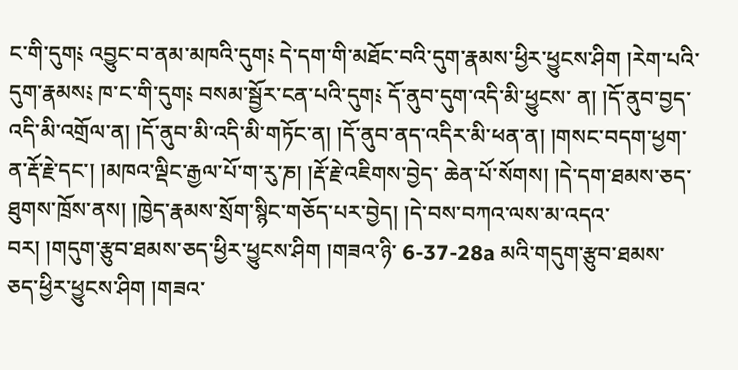ང་གི་དུག༴ འབྱུང་བ་ནམ་མཁའི་དུག༴ དེ་དག་གི་མཐོང་བའི་དུག་རྣམས་ཕྱིར་ཕྱུངས་ཤིག །རེག་པའི་དུག་རྣམས༴ ཁ་ང་གི་དུག༴ བསམ་སྦྱོར་ངན་པའི་དུག༴ དོ་ནུབ་དུག་འདི་མི་ཕྱུངས་ ན། །དོ་ནུབ་བྱད་འདི་མི་འགྲོལ་ན། །དོ་ནུབ་མི་འདི་མི་གཏོང་ན། །དོ་ནུབ་ནད་འདིར་མི་ཕན་ན། །གསང་བདག་ཕྱག་ན་རྡོ་རྗེ་དང་། །མཁའ་ལྡིང་རྒྱལ་པོ་ག་རུ་ཎ། །རྡོ་རྗེ་འཇིགས་བྱེད་ ཆེན་པོ་སོགས། །དེ་དག་ཐམས་ཅད་ཐུགས་ཁྲོས་ནས། །ཁྱེད་རྣམས་སྲོག་སྙིང་གཅོད་པར་བྱེད། །དེ་བས་བཀའ་ལས་མ་འདའ་བར། །གདུག་རྩུབ་ཐམས་ཅད་ཕྱིར་ཕྱུངས་ཤིག །གཟའ་ཉི་ 6-37-28a མའི་གདུག་རྩུབ་ཐམས་ཅད་ཕྱིར་ཕྱུངས་ཤིག །གཟའ་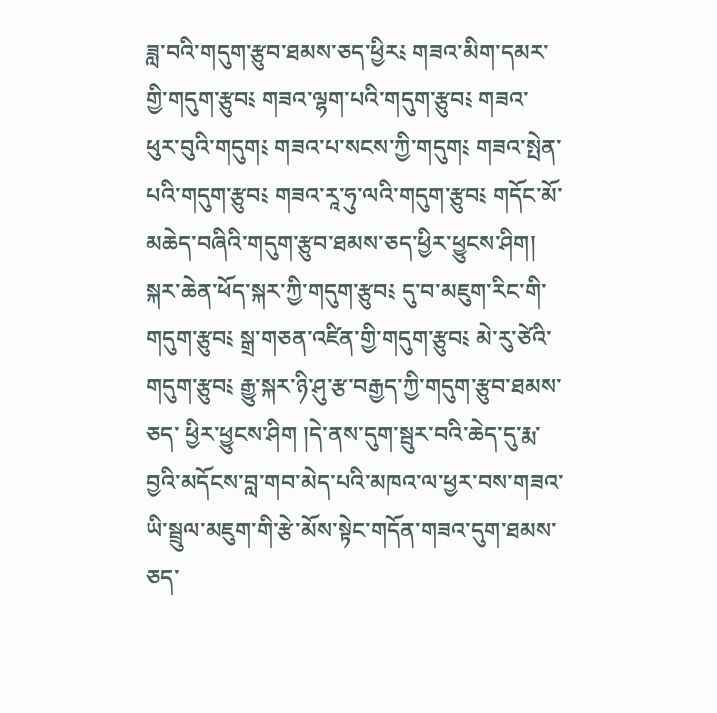ཟླ་བའི་གདུག་རྩུབ་ཐམས་ཅད་ཕྱིར༴ གཟའ་མིག་དམར་གྱི་གདུག་རྩུབ༴ གཟའ་ལྷག་པའི་གདུག་རྩུབ༴ གཟའ་ ཕུར་བུའི་གདུག༴ གཟའ་པ་སངས་ཀྱི་གདུག༴ གཟའ་སྤེན་པའི་གདུག་རྩུབ༴ གཟའ་རཱ་ཧུ་ལའི་གདུག་རྩུབ༴ གདོང་མོ་མཆེད་བཞིའི་གདུག་རྩུབ་ཐམས་ཅད་ཕྱིར་ཕྱུངས་ཤིག། སྐར་ཆེན་ཕོད་སྐར་ཀྱི་གདུག་རྩུབ༴ དུ་བ་མཇུག་རིང་གི་གདུག་རྩུབ༴ སྒྲ་གཅན་འཛིན་གྱི་གདུག་རྩུབ༴ མེ་རུ་ཙེའི་གདུག་རྩུབ༴ རྒྱུ་སྐར་ཉི་ཤུ་རྩ་བརྒྱད་ཀྱི་གདུག་རྩུབ་ཐམས་ཅད་ ཕྱིར་ཕྱུངས་ཤིག །དེ་ནས་དུག་སྦུར་བའི་ཆེད་དུ་རྨ་བྱའི་མདོངས་བླ་གབ་མེད་པའི་མཁའ་ལ་ཕྱར་བས་གཟའ་ཡི་སྦྲུལ་མཇུག་གི་རྩེ་མོས་སྟེང་གདོན་གཟའ་དུག་ཐམས་ཅད་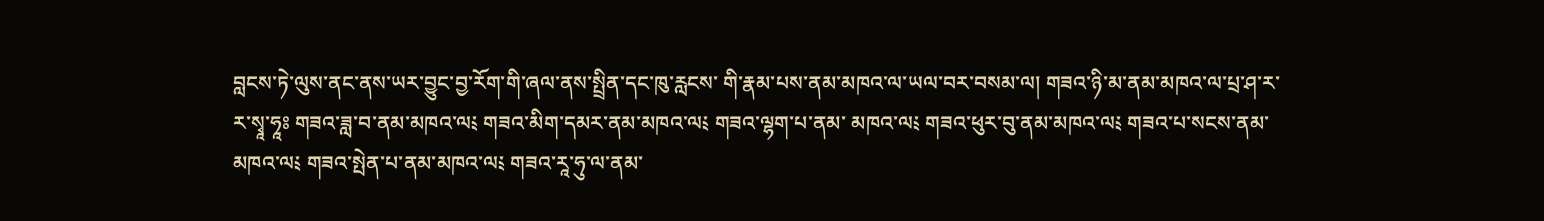བླངས་ཏེ་ལུས་ནང་ནས་ཡར་བྱུང་བྱ་རོག་གི་ཞལ་ནས་སྤྲིན་དང་ཁུ་རླངས་ གི་རྣམ་པས་ནམ་མཁའ་ལ་ཡལ་བར་བསམ་ལ། གཟའ་ཉི་མ་ནམ་མཁའ་ལ་པྲ་ཤ་ར་ར་སྭཱ་ཧཱཿ གཟའ་ཟླ་བ་ནམ་མཁའ་ལ༴ གཟའ་མིག་དམར་ནམ་མཁའ་ལ༴ གཟའ་ལྷག་པ་ནམ་ མཁའ་ལ༴ གཟའ་ཕུར་བུ་ནམ་མཁའ་ལ༴ གཟའ་པ་སངས་ནམ་མཁའ་ལ༴ གཟའ་སྤེན་པ་ནམ་མཁའ་ལ༴ གཟའ་རཱ་ཧུ་ལ་ནམ་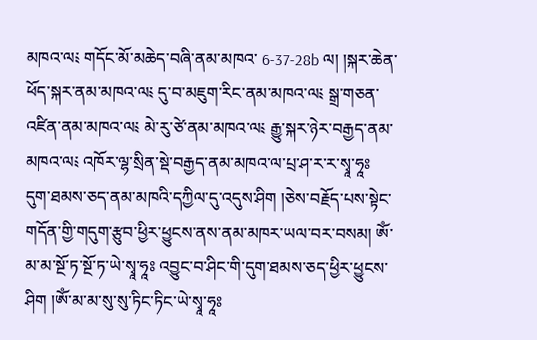མཁའ་ལ༴ གདོང་མོ་མཆེད་བཞི་ནམ་མཁའ་ 6-37-28b ལ། །སྐར་ཆེན་ཕོད་སྐར་ནམ་མཁའ་ལ༴ དུ་བ་མཇུག་རིང་ནམ་མཁའ་ལ༴ སྒྲ་གཅན་འཛིན་ནམ་མཁའ་ལ༴ མེ་རུ་ཙེ་ནམ་མཁའ་ལ༴ རྒྱུ་སྐར་ཉེར་བརྒྱད་ནམ་མཁའ་ལ༴ འཁོར་ལྷ་སྲིན་སྡེ་བརྒྱད་ནམ་མཁའ་ལ་པྲ་ཤ་ར་ར་སྭཱ་ཧཱཿ དུག་ཐམས་ཅད་ནམ་མཁའི་དཀྱིལ་དུ་འདུས་ཤིག །ཅེས་བརྗོད་པས་སྟེང་གདོན་གྱི་གདུག་རྩུབ་ཕྱིར་ཕྱུངས་ནས་ནམ་མཁར་ཡལ་བར་བསམ། ཨོཾ་ མ་མ་སྔོ་ཏ་སྔོ་ཏ་ཡེ་སྭཱ་ཧཱཿ འབྱུང་བ་ཤིང་གི་དུག་ཐམས་ཅད་ཕྱིར་ཕྱུངས་ཤིག །ཨོཾ་མ་མ་སུ་སུ་ཏིང་ཏིང་ཡེ་སྭཱ་ཧཱཿ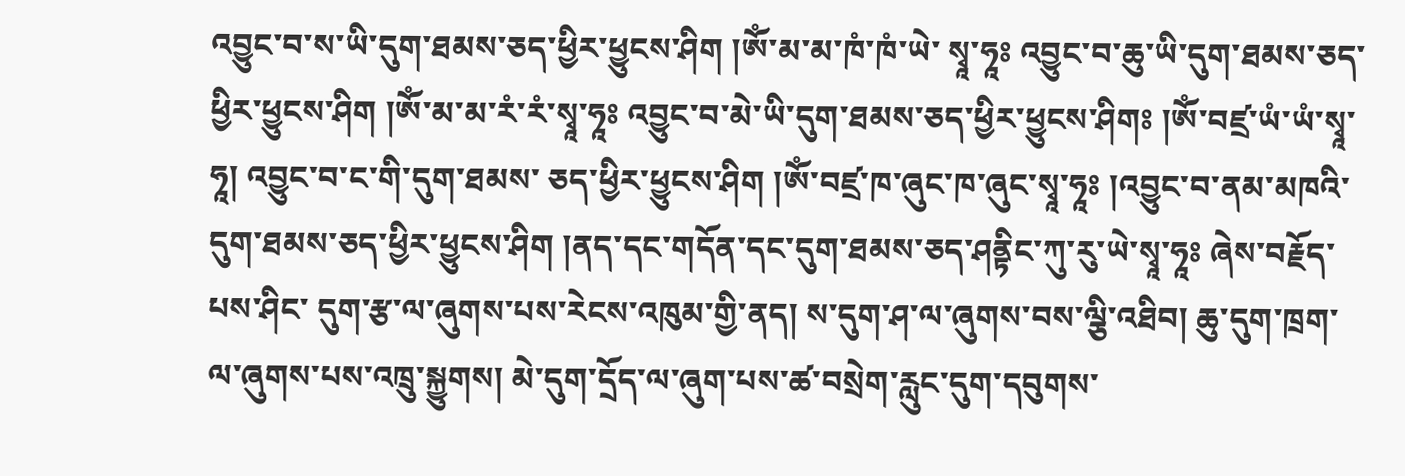འབྱུང་བ་ས་ཡི་དུག་ཐམས་ཅད་ཕྱིར་ཕྱུངས་ཤིག །ཨོཾ་མ་མ་ཁཾ་ཁཾ་ཡེ་ སྭཱ་ཧཱཿ འབྱུང་བ་ཆུ་ཡི་དུག་ཐམས་ཅད་ཕྱིར་ཕྱུངས་ཤིག །ཨོཾ་མ་མ་རཾ་རཾ་སྭཱ་ཧཱཿ འབྱུང་བ་མེ་ཡི་དུག་ཐམས་ཅད་ཕྱིར་ཕྱུངས་ཤིགཿ །ཨོཾ་བཛྲ་ཡཾ་ཡཾ་སྭཱ་ཧཱ། འབྱུང་བ་ང་གི་དུག་ཐམས་ ཅད་ཕྱིར་ཕྱུངས་ཤིག །ཨོཾ་བཛྲ་ཁ་ཞུང་ཁ་ཞུང་སྭཱ་ཧཱཿ །འབྱུང་བ་ནམ་མཁའི་དུག་ཐམས་ཅད་ཕྱིར་ཕྱུངས་ཤིག །ནད་དང་གདོན་དང་དུག་ཐམས་ཅད་ཤནྟིང་ཀུ་རུ་ཡེ་སྭཱ་ཧཱཿ ཞེས་བརྗོད་པས་ཤིང་ དུག་རྩ་ལ་ཞུགས་པས་རེངས་འཁུམ་གྱི་ནད། ས་དུག་ཤ་ལ་ཞུགས་བས་ལྕི་འཐིབ། ཆུ་དུག་ཁྲག་ལ་ཞུགས་པས་འཁྲུ་སྐྱུགས། མེ་དུག་དྲོད་ལ་ཞུག་པས་ཚ་བསྲེག་རླུང་དུག་དབུགས་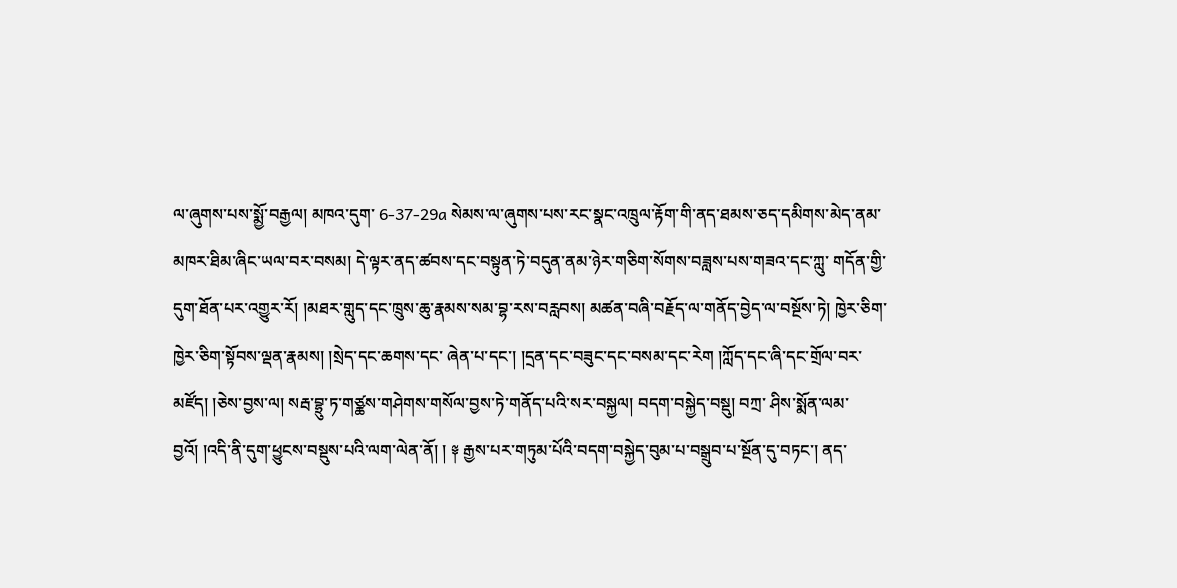ལ་ཞུགས་པས་སྨྱོ་བརྒྱལ། མཁའ་དུག་ 6-37-29a སེམས་ལ་ཞུགས་པས་རང་སྣང་འཁྲུལ་རྟོག་གི་ནད་ཐམས་ཅད་དམིགས་མེད་ནམ་མཁར་ཐིམ་ཞིང་ཡལ་བར་བསམ། དེ་ལྟར་ནད་ཚབས་དང་བསྟུན་ཏེ་བདུན་ནམ་ཉེར་གཅིག་སོགས་བཟླས་པས་གཟའ་དང་ཀླུ་ གདོན་གྱི་དུག་ཐོན་པར་འགྱུར་རོ། །མཐར་གླུད་དང་ཁྲུས་ཆུ་རྣམས་སམ་བྷ་རས་བརླབས། མཚན་བཞི་བརྗོད་ལ་གནོད་བྱེད་ལ་བསྔོས་ཏེ། ཁྱེར་ཅིག་ཁྱེར་ཅིག་སྟོབས་ལྡན་རྣམས། །སྲེད་དང་ཆགས་དང་ ཞེན་པ་དང་། །དྲན་དང་བཟུང་དང་བསམ་དང་རེག །ཀློད་དང་ཞི་དང་གྲོལ་བར་མཛོད། །ཅེས་བྱས་ལ། སརྦ་བྷྲུ་ཏ་གཙྪས་གཤེགས་གསོལ་བྱས་ཏེ་གནོད་པའི་སར་བསྐྱལ། བདག་བསྐྱེད་བསྡུ། བཀྲ་ ཤིས་སྨོན་ལམ་བྱའོ། །འདི་ནི་དུག་ཕྱུངས་བསྡུས་པའི་ལག་ལེན་ནོ། ། ༈ རྒྱས་པར་གཏུམ་པོའི་བདག་བསྐྱེད་བུམ་པ་བསྒྲུབ་པ་སྔོན་དུ་བཏང་། ནད་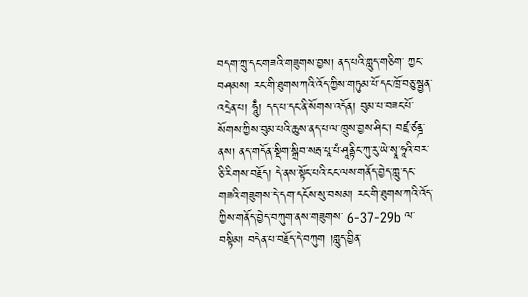བདག་ཀྲུ་དང་གཟའི་གཟུགས་བྱས། ནད་པའི་གླུད་གཅིག་ ཀྱང་བཤམས། རང་གི་ཐུགས་ཀའི་འོད་ཀྱིས་གཏུམ་པོ་དང་ཁྲོ་བཅུ་སྦྱན་འདྲེན་པ། ཧཱུྃ། དད་པ་དང་ནི་སོགས་འདོན། བུམ་པ་བཟང་པོ་སོགས་ཀྱིས་བུམ་པའི་ཆུས་ནད་པ་ལ་ཁྲུས་བྱས་ཤིང་། བཛྲ་ཙནྜ་ནས། ནད་གདོན་སྡིག་སྒྲིབ་སརྦ་པཱ་པཾ་ཤཱནྟིང་ཀུ་རུ་ཡེ་སྭཱ་ཧཱའི་བར་ཅི་རིགས་བརྗོད། དེ་ནས་སྟོང་པའི་ངང་ལས་གནོད་བྱེད་ཀླུ་དང་གཟའི་གཟུགས་དེ་དག་དངོས་སུ་བསམ། རང་གི་ཐུགས་ཀའི་འོད་ཀྱིས་གནོད་བྱེད་བཀུག་ནས་གཟུགས་ 6-37-29b ལ་བསྟིམ། བདེན་པ་བརྗོད་དེ་བཀུག །གླུད་བྱིན་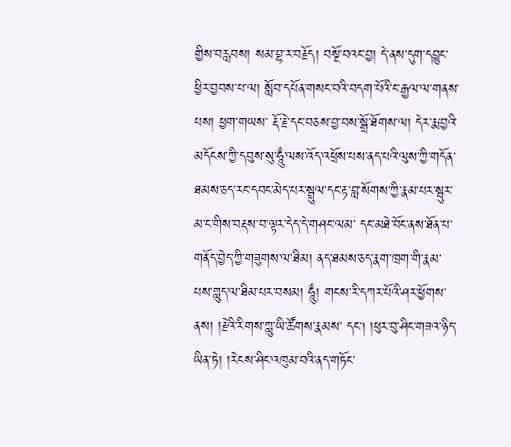གྱིས་བརླབས། སམ་བྷ་ར་བརྗོད། བསྔོ་བའང་བྱ། དེ་ནས་དུག་དབྱུང་ཕྱིར་བྱབས་པ་ལ། སློབ་དཔོན་གསང་བའི་བདག་པོའི་ང་རྒྱལ་ལ་གནས་པས། ཕྱག་གཡས་ རྡོ་རྗེ་དང་བཅས་བྱ་བས་སྒྲོ་ཐོགས་ལ། དེར་རྨ་བྱའི་མདོངས་ཀྱི་དབུས་སུ་ཧཱུྃ་ལས་འོད་འཕྲོས་པས་ནད་པའི་ལུས་ཀྱི་གདོན་ཐམས་ཅད་རང་དབང་མེད་པར་སྦྲུལ་དང་རྟ་བླ་སོགས་ཀྱི་རྣམ་པར་སྦུར་མ་ང་གིས་བརྡས་བ་ལྟར་དེད་དེ་གཤང་ལམ་ དང་མཐེ་བོང་ནས་ཐོན་པ་གནོད་བྱེད་ཀྱི་གཟུགས་ལ་ཐིམ། ནད་ཐམས་ཅད་རྣག་ཁྲག་གི་རྣམ་པས་གླུད་ལ་ཐིམ་པར་བསམ། ཧཱུྃ། གངས་རི་དཀར་པོའི་ཤར་ཕྱོགས་ནས། །རྗེའི་རིགས་ཀླུ་ཡི་ཚོགས་རྣམས་ དང། །ཕུར་བུ་ཤིང་གཟའ་ཉིད་ཡིན་ཏེ། །རེངས་ཤིང་འཁུམ་བའི་ནད་གཏོང་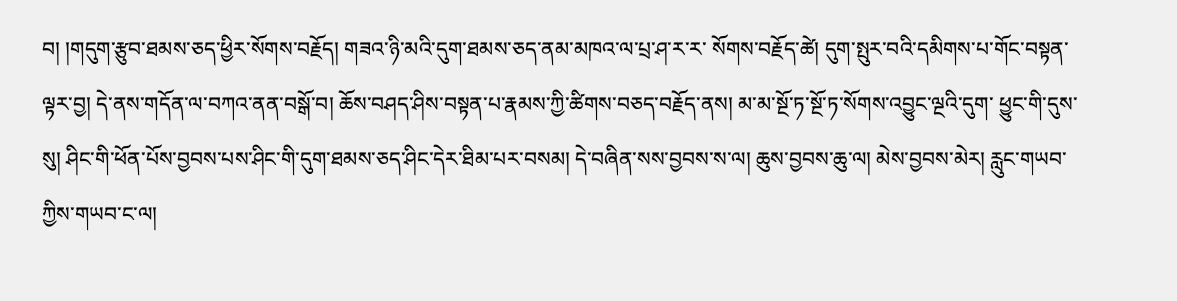བ། །གདུག་རྩུབ་ཐམས་ཅད་ཕྱིར་སོགས་བརྗོད། གཟའ་ཉི་མའི་དུག་ཐམས་ཅད་ནམ་མཁའ་ལ་པྲ་ཤ་ར་ར་ སོགས་བརྗོད་ཚེ། དུག་སྤུར་བའི་དམིགས་པ་གོང་བསྟན་ལྟར་བྱ། དེ་ནས་གདོན་ལ་བཀའ་ནན་བསྒོ་བ། ཆོས་བཤད་ཤིས་བསྟན་པ་རྣམས་ཀྱི་ཚིགས་བཅད་བརྗོད་ནས། མ་མ་སྔོ་ཏ་སྔོ་ཏ་སོགས་འབྱུང་ལྔའི་དུག་ ཕྱུང་གི་དུས་སུ། ཤིང་གི་ཕོན་པོས་བྱབས་པས་ཤིང་གི་དུག་ཐམས་ཅད་ཤིང་དེར་ཐིམ་པར་བསམ། དེ་བཞིན་སས་བྱབས་ས་ལ། ཆུས་བྱབས་ཆུ་ལ། མེས་བྱབས་མེར། རླུང་གཡབ་ཀྱིས་གཡབ་ང་ལ།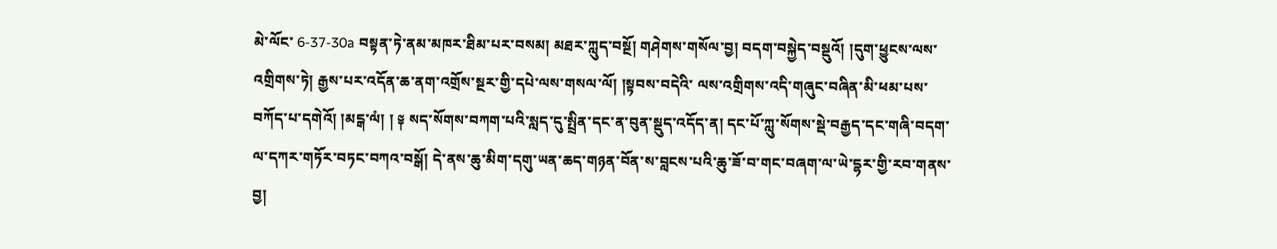མེ་ལོང་ 6-37-30a བསྟན་ཏེ་ནམ་མཁར་ཐིམ་པར་བསམ། མཐར་ཀླུད་བསྔོ། གཤེགས་གསོལ་བྱ། བདག་བསྐྱེད་བསྡུའོ། །དུག་ཕྱུངས་ལས་འགྲིགས་ཏེ། རྒྱས་པར་འདོན་ཆ་ནག་འགྲོས་སྔར་གྱི་དཔེ་ལས་གསལ་ལོ། །སྟབས་བདེའི་ ལས་འགྲིགས་འདི་གཞུང་བཞིན་མི་ཕམ་པས་བཀོད་པ་དགེའོ། །མངྒ་ལཾ། ། ༈ སད་སོགས་བཀག་པའི་སླད་དུ་སྤྲིན་དང་ན་བུན་སྡུད་འདོད་ན། དང་པོ་ཀླུ་སོགས་སྡེ་བརྒྱད་དང་གཞི་བདག་ལ་དཀར་གཏོར་བཏང་བཀའ་བསྒོ། དེ་ནས་ཆུ་མིག་དགུ་ཡན་ཆད་གཉན་བོན་ས་བླངས་པའི་ཆུ་ཟོ་བ་གང་བཞག་ལ་ཡེ་དྷར་གྱི་རབ་གནས་བྱ།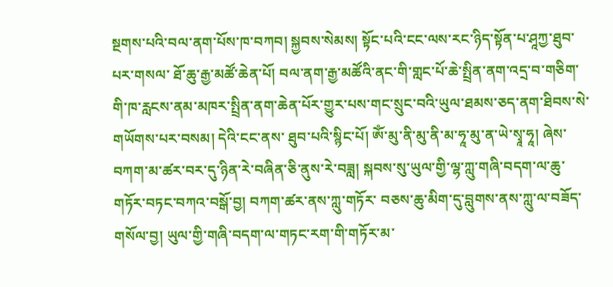སྔགས་པའི་བལ་ནག་པོས་ཁ་བཀབ། སྐྱབས་སེམས། སྟོང་པའི་ངང་ལས་རང་ཉིད་སྟོན་པ་ཤཱཀྱ་ཐུབ་པར་གསལ་ ཐོ་ཆུ་རྒྱ་མཚོ་ཆེན་པོ། བལ་ནག་རྒྱ་མཚོའི་ནང་གི་གླང་པོ་ཆེ་སྤྲིན་ནག་འདྲ་བ་གཅིག་གི་ཁ་རླངས་ནམ་མཁར་སྤྲིན་ནག་ཆེན་པོར་གྱུར་པས་གང་སྲུང་བའི་ཡུལ་ཐམས་ཅད་ནག་ཐིབས་སེ་གཡོགས་པར་བསམ། དེའི་ངང་ནས་ ཐུབ་པའི་སྙིང་པོ། ཨོཾ་མུ་ནི་མུ་ནི་མ་ཧཱ་མུ་ན་ཡེ་སྭཱ་ཧཱ། ཞེས་བཀག་མ་ཚར་བར་དུ་ཉིན་རེ་བཞིན་ཅི་ནུས་རེ་བཟླ། སྐབས་སུ་ཡུལ་གྱི་ལྷ་ཀླུ་གཞི་བདག་ལ་ཆུ་གཏོར་བཏང་བཀའ་བསྒོ་བྱ། བཀག་ཚར་ནས་ཀླུ་གཏོར་ བཅས་ཆུ་མིག་དུ་བླུགས་ནས་ཀླུ་ལ་བཟོད་གསོལ་བྱ། ཡུལ་གྱི་གཞི་བདག་ལ་གཏང་རག་གི་གཏོར་མ་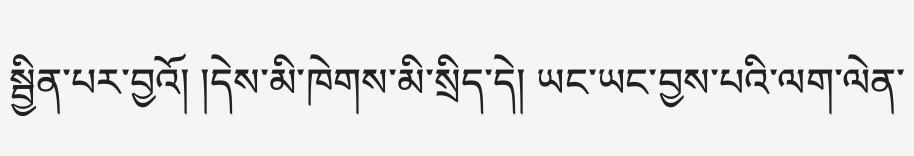སྦྱིན་པར་བྱའོ། །དེས་མི་ཁེགས་མི་སྲིད་དེ། ཡང་ཡང་བྱས་པའི་ལག་ལེན་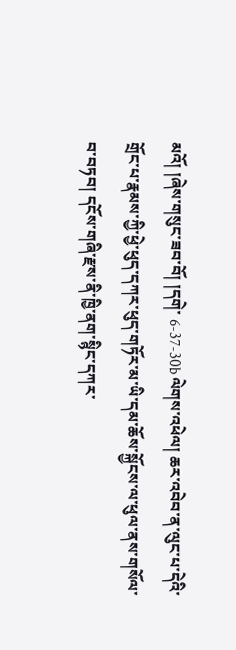མའོ། །ཞེས་གསུང་ཟབ་བོ། །དགེ་ 6-37-30b ལེགས་འཕེལ། ཆར་འབེབ་ན་ལུང་པ་དེའི་གྲོང་པ་རྣམས་ཀྱི་ཕྱེ་ཕུད་དཀར་ཕུད་གཏོར་མ་ཡི་དམ་ཆོས་སྐྱོངས་ལ་ཕུལ་ནས་གསོལ་བ་བཏབ། དངོས་གཞི་རྫས་ནི་ཁྱི་ནག་སྙིང་དཀར་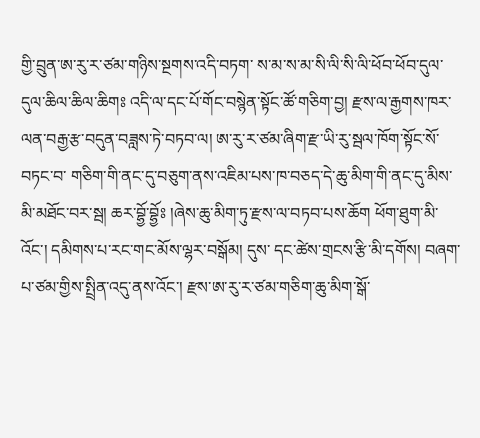གྱི་བྲུན་ཨ་རུ་ར་ཙམ་གཉིས་སྔགས་འདི་བཏག་ ས་མ་ས་མ་སི་ལི་སི་ལི་ཕོབ་ཕོབ་དུལ་དུལ་ཆིལ་ཆིལ་ཆིགཿ འདི་ལ་དང་པོ་གོང་བསྙེན་སྟོང་ཚོ་གཅིག་བྱ། རྫས་ལ་རྒྱགས་ཁར་ལན་བརྒྱ་རྩ་བདུན་བཟླས་ཏེ་བཏབ་ལ། ཨ་རུ་ར་ཙམ་ཞིག་རྫ་ཡི་རུ་སྦལ་ཁོག་སྟོང་སོ་བཏང་བ་ གཅིག་གི་ནང་དུ་བཅུག་ནས་འཇིམ་པས་ཁ་བཅད་དེ་ཆུ་མིག་གི་ནང་དུ་མིས་མི་མཐོང་བར་སྦ། ཆར་བྷྱོ་བྷྱོཿ །ཞེས་ཆུ་མིག་ཏུ་རྫས་ལ་བཏབ་པས་ཆོག ཕོག་ཐུག་མི་འོང་། དམིགས་པ་རང་གང་མོས་ལྷར་བསྒོམ། དུས་ དང་ཚེས་གྲངས་རྩི་མི་དགོས། བཞག་པ་ཙམ་གྱིས་སྤྲིན་འདུ་ནས་འོང་། རྫས་ཨ་རུ་ར་ཙམ་གཅིག་ཆུ་མིག་སྒོ་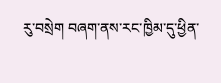རུ་བསྲེག བཞག་ནས་རང་ཁྱིམ་དུ་ཕྱིན་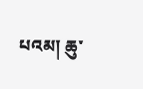པའམ། ཆུ་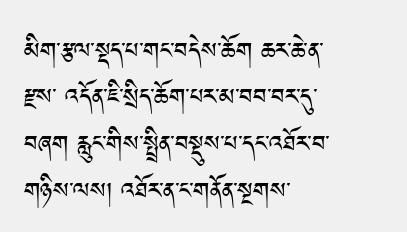མིག་རྩལ་སྡད་པ་གང་བདེས་ཆོག ཆར་ཆེ་ན་རྫས་ འདོན་ཇི་སྲིད་ཆོག་པར་མ་བབ་བར་དུ་བཞག རླུང་གིས་སྤྲིན་བསྡུས་པ་དང་འཐོར་བ་གཉིས་ལས། འཐོར་ན་ང་གནོན་སྔགས་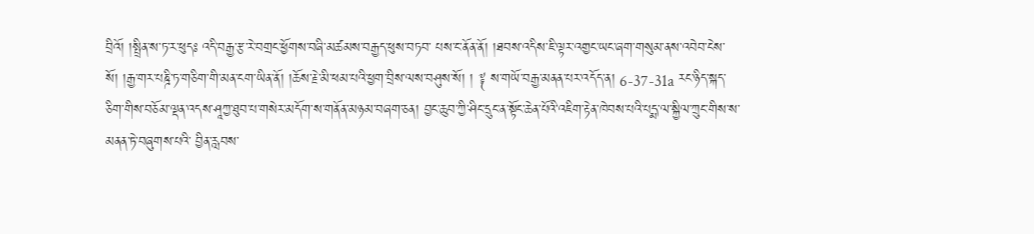བྲིའོ། །སྤྲིན་ས་ཏ་ར་ཕུདཿ འདི་བརྒྱ་རྩ་རེ་བགྲང་ཕྱོགས་བཞི་མཚམས་བརྒྱད་ཕུས་བཏབ་ པས་ང་ནོན་ནོ། །ཐབས་འདིས་ཇི་ལྟར་འགྱང་ཡང་ཞག་གསུམ་ནས་འབེབ་ངེས་སོ། །རྒྱ་གར་པཎྜི་ཏ་གཅིག་གི་མན་ངག་ཡིན་ནོ། །ཆོས་རྗེ་མི་ཕམ་པའི་ཕྱག་བྲིས་ལས་བཤུས་སོ། ། ༈ ས་གཡོ་བརྒྱ་མནན་པར་འདོད་ན། 6-37-31a རང་ཉིད་སྐད་ཅིག་གིས་བཅོམ་ལྡན་འདས་ཤཱཀྱ་ཐུབ་པ་གསེར་མདོག་ས་གནོན་མཉམ་བཞག་ཅན། བྱང་ཆུབ་ཀྱི་ཤིང་དྲུང་ན་སྟོང་ཆེན་པོའི་འཇིག་རྟེན་ཁེབས་པའི་པདྨ་ལ་སྐྱིལ་ཀྲུང་གིས་ས་མནན་ཏེ་བཞུགས་པའི་ བྱིན་རླབས་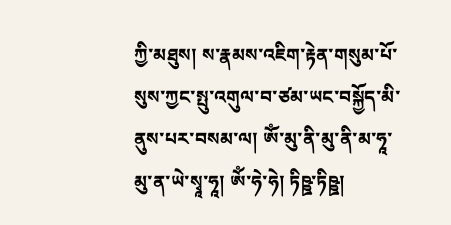ཀྱི་མཐུས། ས་རྣམས་འཇིག་རྟེན་གསུམ་པོ་སུས་ཀྱང་སྤུ་འགུལ་བ་ཙམ་ཡང་བསྐྱོད་མི་ནུས་པར་བསམ་ལ། ཨོཾ་མུ་ནི་མུ་ནི་མ་ཧཱ་མུ་ན་ཡེ་སྭཱ་ཧཱ། ཨོཾ་ཧེ་ཧེ། ཏིཥྛ་ཏིཥྛ།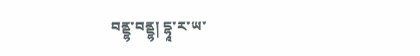བནྡྷ་བནྡྷ། དྷཱ་ར་ཡ་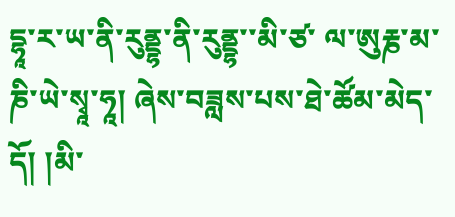དྷཱ་ར་ཡ་ནི་རུནྡྷ་ནི་རུནྡྷ་་མི་ཙ་ ལ་ཨུརྞ་མ་ཎི་ཡེ་སྭཱ་ཧཱ། ཞེས་བཟླས་པས་ཐེ་ཚོམ་མེད་དོ། །མི་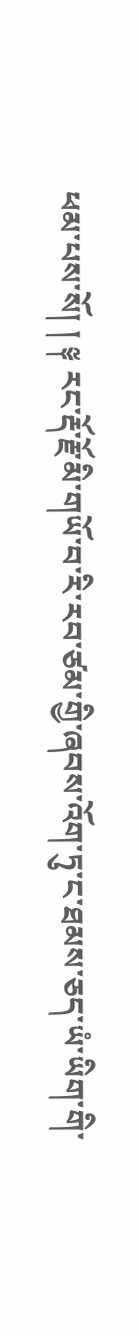ཕམ་པས་སོ། ། ༈ རང་རྡོ་རྗོ་མི་གཡོ་བ་རི་རབ་ཙམ་གྱི་ཞབས་འོག་ཏུ་ང་ཐམས་ཅད་ཡཾ་ཡིག་གི་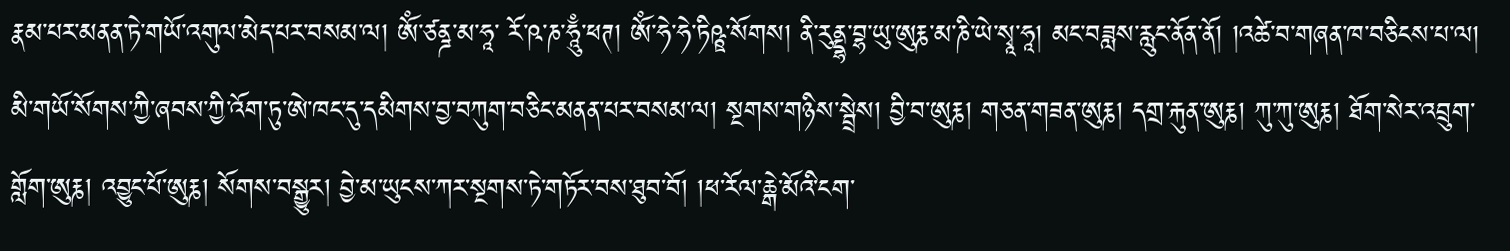རྣམ་པར་མནན་ཏེ་གཡོ་འགུལ་མེད་པར་བསམ་ལ། ཨོཾ་ཙནྜ་མ་ཧཱ་ རོ་ཥ་ཎ་ཧཱུྃ་ཕཊ། ཨོཾ་ཧེ་ཧེ་ཏིཥྛ་སོགས། ནི་རུནྡྷ་བྷ་ཡུ་ཨུརྞ་མ་ཎི་ཡེ་སྭཱ་ཧཱ། མང་བཟླས་རླུང་ནོན་ནོ། །འཚེ་བ་གཞན་ཁ་བཅིངས་པ་ལ། མི་གཡོ་སོགས་ཀྱི་ཞབས་ཀྱི་འོག་ཏུ་ཨེ་ཁང་དུ་དམིགས་བྱ་བཀུག་བཅིང་མནན་པར་བསམ་ལ། སྔགས་གཉིས་སྦྲེས། བྱི་བ་ཨུརྞ། གཅན་གཟན་ཨུརྞ། དགྲ་རྐུན་ཨུརྞ། ཀུ་ཀུ་ཨུརྞ། ཐོག་སེར་འབྲུག་གློག་ཨུརྞ། འབྱུང་པོ་ཨུརྞ། སོགས་བསྒྱུར། བྱེ་མ་ཡུངས་ཀར་སྔགས་ཏེ་གཏོར་བས་ཐུབ་བོ། །ཕ་རོལ་ཆྒེ་མོའི་ངག་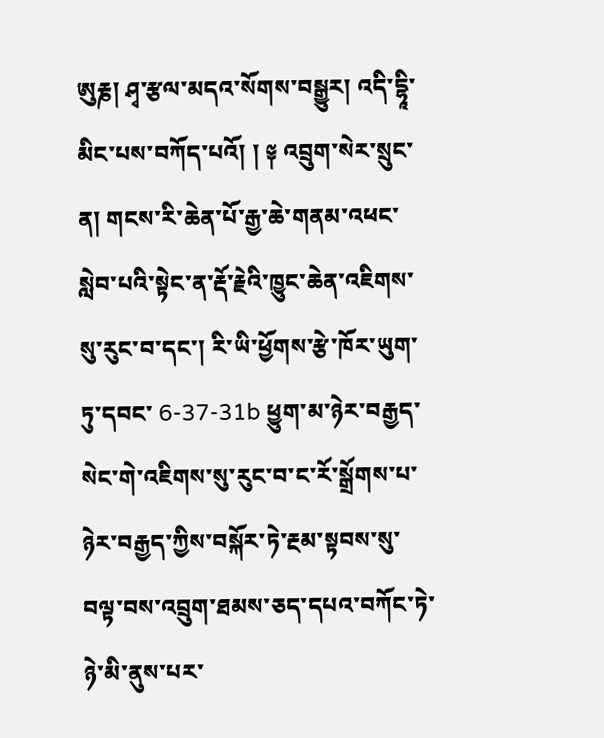ཨུརྞ། ཤྭ་རྩལ་མདའ་སོགས་བསྒྱུར། འདི་དྷཱི་མིང་པས་བཀོད་པའོ། ། ༈ འབྲུག་སེར་སྲུང་ན། གངས་རི་ཆེན་པོ་རྒྱ་ཆེ་གནམ་འཕང་སླེབ་པའི་སྟེང་ན་རྡོ་རྗེའི་ཁྱུང་ཆེན་འཇིགས་སུ་རུང་བ་དང་། རི་ཡི་ཕྱོགས་རྩེ་ཁོར་ཡུག་ཏུ་དབང་ 6-37-31b ཕྱུག་མ་ཉེར་བརྒྱད་སེང་གེ་འཇིགས་སུ་རུང་བ་ང་རོ་སྒྲོགས་པ་ཉེར་བརྒྱད་ཀྱིས་བསྐོར་ཏེ་རྔམ་སྟབས་སུ་བལྟ་བས་འབྲུག་ཐམས་ཅད་དཔའ་བཀོང་ཏེ་ཉེ་མི་ནུས་པར་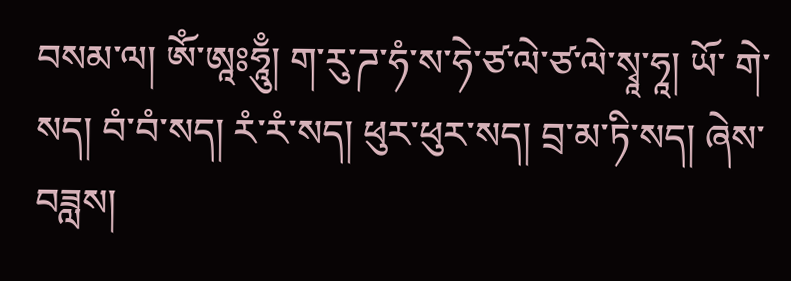བསམ་ལ། ཨོཾ་ཨཱཿཧཱུྃ། ག་རུ་ཌ་ཧཾ་ས་ཧེ་ཙ་ལེ་ཙ་ལེ་སྭཱ་ཧཱ། ཡོ་ གེ་སད། བཾ་བཾ་སད། རཾ་རཾ་སད། ཕུར་ཕུར་སད། བྲ་མ་ཏི་སད། ཞེས་བཟླས།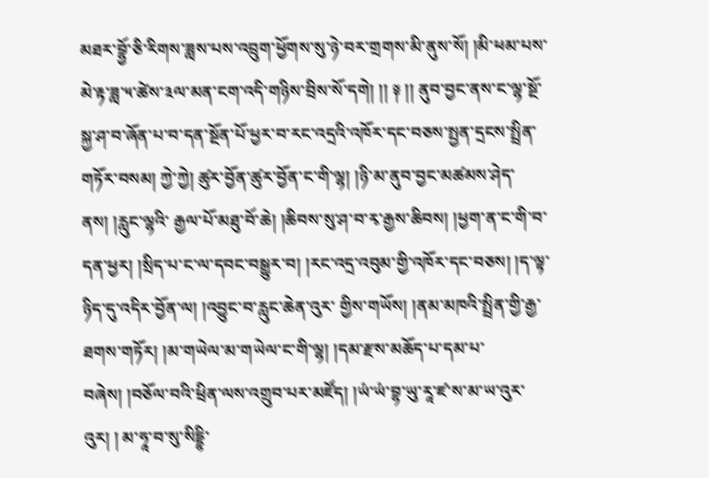མཐར་བྷྱོ་ཅི་རིགས་ཟླས་པས་འབྲུག་ཕྱོགས་སུ་ཉེ་བར་གྲགས་མི་ནུས་སོ། །མི་ཕམ་པས་མེ་རྟ་ཟླ་༥་ཚེས་༣ལ་མན་ངག་འདི་གཉིས་བྲིས་སོ་དགེ། །། ༈ །། ནུབ་བྱང་ནས་ང་ལྷ་སྔོ་སྐྱ་ཤ་བ་ཞོན་པ་བ་དན་སྔོན་པོ་ཕྱར་བ་རང་འདྲའི་འཁོར་དང་བཅས་སྤྱན་དྲངས་སྤྲིན་གཏོར་བསམ། ཀྱེ་ཀྱེ། ཚུར་བྱོན་ཚུར་བྱོན་ང་གི་ལྷ། །ཉི་མ་ནུབ་བྱང་མཚམས་ཤེད་ནས། །རླུང་ལྷའི་ རྒྱལ་པོ་མཐུ་བོ་ཆེ། །ཆིབས་སུ་ཤ་བ་རྭ་རྒྱས་ཆིབས། །ཕྱག་ན་ང་གི་བ་དན་ཕྱར། །སྲིད་པ་ང་ལ་དབང་བསྒྱུར་བ། །རང་འདྲ་འབུམ་གྱི་འཁོར་དང་བཅས། །ད་ལྟ་ཉིད་དུ་འདིར་བྱོན་ལ། །འབྱུང་བ་རླུང་ཆེན་འུར་ གྱིས་གཡོས། །ནམ་མཁའི་སྤྲིན་གྱི་རྒྱ་ཐགས་གཏོར། །མ་གཡེལ་མ་གཡེལ་ང་གི་ལྷ། །དམ་རྫས་མཆོད་པ་དམ་པ་བཞེས། །བཅོལ་བའི་ཕྲིན་ལས་འགྲུབ་པར་མཛོད། །ཡཾ་ཡཾ་བྷ་ཡུ་རཱ་ཛ་ས་མ་ཡ་འུར་འུར། ། མ་ཧཱ་བ་སུ་སིདྡྷི་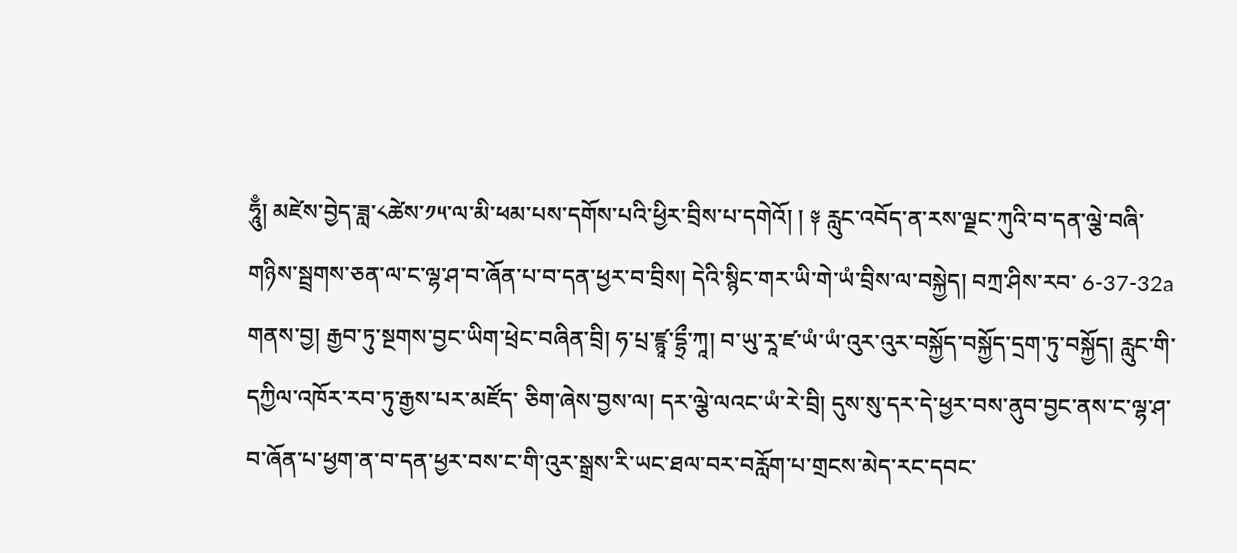ཧཱུྃ། མཛེས་བྱེད་ཟླ་༨ཚེས་༡༥་ལ་མི་ཕམ་པས་དགོས་པའི་ཕྱིར་བྲིས་པ་དགེའོ། ། ༈ རླུང་འབོད་ན་རས་ལྗང་ཀུའི་བ་དན་ལྕེ་བཞི་གཉིས་སྦྲགས་ཅན་ལ་ང་ལྷ་ཤ་བ་ཞོན་པ་བ་དན་ཕྱར་བ་བྲིས། དེའི་སྙིང་གར་ཡི་གེ་ཡཾ་བྲིས་ལ་བསྐྱེད། བཀྲ་ཤིས་རབ་ 6-37-32a གནས་བྱ། རྒྱབ་ཏུ་སྔགས་བྱང་ཡིག་ཕྲེང་བཞིན་བྲི། ཧ་པྲ་ཛྙཱ་དྷྲྀ་ཀཱ། བ་ཡུ་རཱ་ཛ་ཡཾ་ཡཾ་འུར་འུར་བསྐྱོད་བསྐྱོད་དྲག་ཏུ་བསྐྱོད། རླུང་གི་དཀྱིལ་འཁོར་རབ་ཏུ་རྒྱས་པར་མཛོད་ ཅིག་ཞེས་བྱས་ལ། དར་ལྕེ་ལའང་ཡཾ་རེ་བྲི། དུས་སུ་དར་དེ་ཕྱར་བས་ནུབ་བྱང་ནས་ང་ལྷ་ཤ་བ་ཞོན་པ་ཕྱག་ན་བ་དན་ཕྱར་བས་ང་གི་འུར་སྒྲས་རི་ཡང་ཐལ་བར་བརློག་པ་གྲངས་མེད་རང་དབང་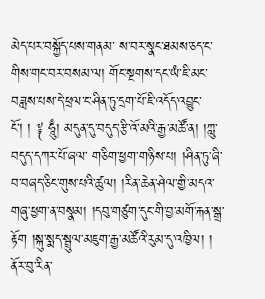མེད་པར་བསྐྱོད་པས་གནམ་ ས་བར་སྣང་ཐམས་ཅད་ང་གིས་གང་བར་བསམ་ལ། གོང་སྔགས་དང་ཡཾ་ཇི་མང་བཟླས་པས་དེ་ཕྲལ་ང་ཤིན་ཏུ་དྲག་པོ་ཇི་འདོད་འབྱུང་ངོ་། ། ༈ ཧཱུྃ། མདུན་དུ་བདུད་རྩི་འོ་མའི་རྒྱ་མཚོ་ན། །ཀླུ་བདུད་དཀར་པོ་ཞལ་ གཅིག་ཕྱག་གཉིས་པ། །ཤིན་ཏུ་ཞི་བ་བཞད་ཅིང་གུས་པའི་ཚུལ། །རིན་ཆེན་ཤེལ་གྱི་མདའ་གཞུ་ཕྱག་ན་བསྣམ། །དབུ་གཙུག་དུང་གི་བྱ་མགོ་རྐན་སྒྲ་རྟོག །སྐུ་སྨད་སྦྲུལ་མཇུག་རྒྱ་མཚོའི་རུམ་དུ་འཁྱིལ། ། ནོར་བུ་རིན་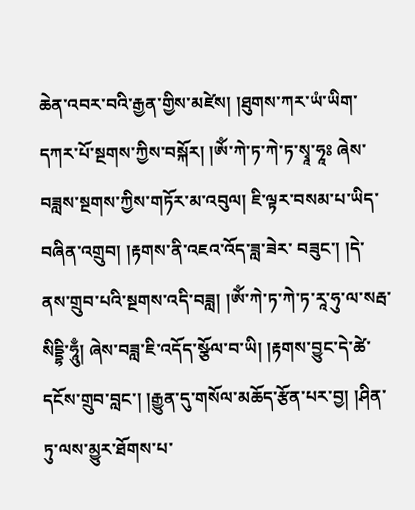ཆེན་འབར་བའི་རྒྱན་གྱིས་མཛེས། །ཐུགས་ཀར་ཡཾ་ཡིག་དཀར་པོ་སྔགས་ཀྱིས་བསྐོར། །ཨོཾ་ཀེ་ཏ་ཀེ་ཏ་སྭཱ་ཧཱཿ ཞེས་བཟླས་སྔགས་ཀྱིས་གཏོར་མ་འབུལ། ཇི་ལྟར་བསམ་པ་ཡིད་བཞིན་འགྲུབ། །རྟགས་ནི་འཇའ་འོད་ཟླ་ཟེར་ བཟུང་། །དེ་ནས་གྲུབ་པའི་སྔགས་འདི་བཟླ། །ཨོཾ་ཀེ་ཏ་ཀེ་ཏ་རཱ་ཧུ་ལ་སརྦ་སིདྡྷི་ཧཱུྃ། ཞེས་བཟླ་ཇི་འདོད་སྩོལ་བ་ཡི། །རྟགས་བྱུང་དེ་ཚེ་དངོས་གྲུབ་བླང་། །རྒྱུན་དུ་གསོལ་མཆོད་རྩོན་པར་བྱ། །ཤིན་ཏུ་ལས་མྱུར་ཐོགས་པ་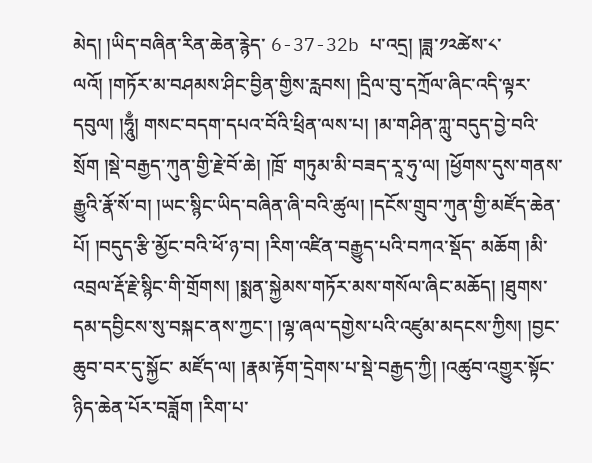མེད། །ཡིད་བཞིན་རིན་ཆེན་རྙེད་ 6-37-32b པ་འདྲ། །ཟླ་༡༢ཚེས་༨་ལའོ། །གཏོར་མ་བཤམས་ཤིང་བྱིན་གྱིས་རླབས། །དྲིལ་བུ་དཀྲོལ་ཞིང་འདི་ལྟར་དབུལ། །ཧཱུྃ། གསང་བདག་དཔའ་བོའི་ཕྲིན་ལས་པ། །མ་གཤིན་ཀླུ་བདུད་བྱེ་བའི་སྲོག །སྡེ་བརྒྱད་ཀུན་གྱི་རྗེ་བོ་ཆེ། །ཁྲོ་ གཏུམ་མི་བཟད་རཱ་ཧུ་ལ། །ཕྱོགས་དུས་གནས་རྒྱུའི་རྣོ་སོ་བ། །ཡང་སྙིང་ཡིད་བཞིན་ཞི་བའི་ཚུལ། །དངོས་གྲུབ་ཀུན་གྱི་མཛོད་ཆེན་པོ། །བདུད་རྩི་མྱོང་བའི་ཕོ་ཉ་བ། །རིག་འཛིན་བརྒྱུད་པའི་བཀའ་སྡོད་ མཆོག །མི་འབྲལ་རྡོ་རྗེ་སྙིང་གི་གྲོགས། །སྨན་སྐྱེམས་གཏོར་མས་གསོལ་ཞིང་མཆོད། །ཐུགས་དམ་དབྱིངས་སུ་བསྐང་ནས་ཀྱང་། །ལྷ་ཞལ་དགྱེས་པའི་འཛུམ་མདངས་ཀྱིས། །བྱང་ཆུབ་བར་དུ་སྐྱོང་ མཛོད་ལ། །རྣམ་རྟོག་དྲེགས་པ་སྡེ་བརྒྱད་ཀྱི། །འཚུབ་འགྱུར་སྟོང་ཉིད་ཆེན་པོར་བཟློག །རིག་པ་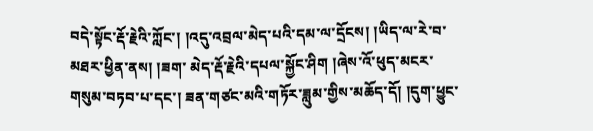བདེ་སྟོང་རྡོ་རྗེའི་ཀློང་། །འདུ་འབྲལ་མེད་པའི་དམ་ལ་དྲོངས། །ཡིད་ལ་རེ་བ་མཐར་ཕྱིན་ནས། །ཟག་ མེད་རྡོ་རྗེའི་དཔལ་སྐྱོང་ཤིག །ཞེས་འོ་ཕུད་མངར་གསུམ་བཏབ་པ་དང་། ཟན་གཙང་མའི་གཏོར་ཟླུམ་གྱིས་མཆོད་དོ། །དུག་ཕྱུང་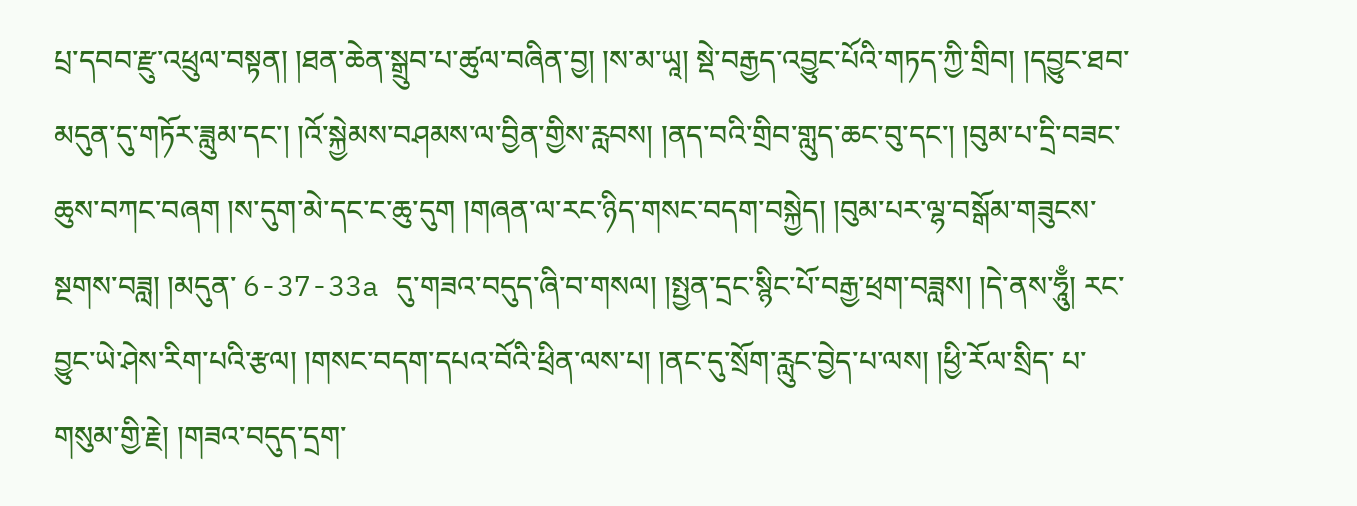པྲ་དབབ་རྫུ་འཕྲུལ་བསྟན། །ཐན་ཆེན་སྒྲུབ་པ་ཚུལ་བཞིན་བྱ། །ས་མ་ཡཱ། སྡེ་བརྒྱད་འབྱུང་པོའི་གཏད་ཀྱི་གྲིབ། །དབྱུང་ཐབ་ མདུན་དུ་གཏོར་ཟླུམ་དང་། །འོ་སྐྱེམས་བཤམས་ལ་བྱིན་གྱིས་རླབས། །ནད་བའི་གྲིབ་གླུད་ཆང་བུ་དང་། །བུམ་པ་དྲི་བཟང་ཆུས་བཀང་བཞག །ས་དུག་མེ་དང་ང་ཆུ་དུག །གཞན་ལ་རང་ཉིད་གསང་བདག་བསྐྱེད། །བུམ་པར་ལྷ་བསྒོམ་གཟུངས་སྔགས་བཟླ། །མདུན་ 6-37-33a དུ་གཟའ་བདུད་ཞི་བ་གསལ། །སྤྱན་དྲང་སྙིང་པོ་བརྒྱ་ཕྲག་བཟླས། །དེ་ནས་ཧཱུྃ། རང་བྱུང་ཡེ་ཤེས་རིག་པའི་རྩལ། །གསང་བདག་དཔའ་བོའི་ཕྲིན་ལས་པ། །ནང་དུ་སྲོག་རླུང་བྱེད་པ་ལས། །ཕྱི་རོལ་སྲིད་ པ་གསུམ་གྱི་རྗེ། །གཟའ་བདུད་དྲག་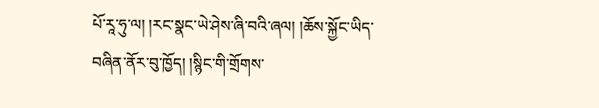པོ་རཱ་ཧུ་ལ། །རང་སྣང་ཡེ་ཤེས་ཞི་བའི་ཞལ། །ཆོས་སྐྱོང་ཡིད་བཞིན་ནོར་བུ་ཁྱོད། །སྙིང་གི་གྲོགས་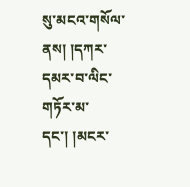སུ་མངའ་གསོལ་ནས། །དཀར་དམར་བ་ལིང་གཏོར་མ་དང་། །མངར་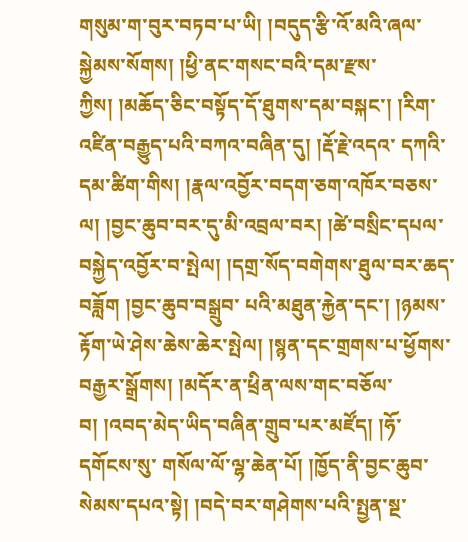གསུམ་ག་བུར་བཏབ་པ་ཡི། །བདུད་རྩི་འོ་མའི་ཞལ་སྐྱེམས་སོགས། །ཕྱི་ནང་གསང་བའི་དམ་རྫས་ཀྱིས། །མཆོད་ཅིང་བསྟོད་དོ་ཐུགས་དམ་བསྐང་། །རིག་འཛིན་བརྒྱུད་པའི་བཀའ་བཞིན་དུ། །རྡོ་རྗེ་འདའ་ དཀའི་དམ་ཚིག་གིས། །རྣལ་འབྱོར་བདག་ཅག་འཁོར་བཅས་ལ། །བྱང་ཆུབ་བར་དུ་མི་འབྲལ་བར། །ཚེ་བསྲིང་དཔལ་བསྐྱེད་འབྱོར་བ་སྤེལ། །དགྲ་སོད་བགེགས་ཐུལ་བར་ཆད་བཟློག །བྱང་ཆུབ་བསྒྲུབ་ པའི་མཐུན་རྐྱེན་དང་། །ཉམས་རྟོག་ཡེ་ཤེས་ཆེས་ཆེར་སྤེལ། །སྙན་དང་གྲགས་པ་ཕྱོགས་བརྒྱར་སྒྲོགས། །མདོར་ན་ཕྲིན་ལས་གང་བཅོལ་བ། །འབད་མེད་ཡིད་བཞིན་གྲུབ་པར་མཛོད། །ཧོ་དགོངས་སུ་ གསོལ་ལོ་ལྷ་ཆེན་པོ། །ཁྱོད་ནི་བྱང་ཆུབ་སེམས་དཔའ་སྟེ། །བདེ་བར་གཤེགས་པའི་སྤྱན་སྔ་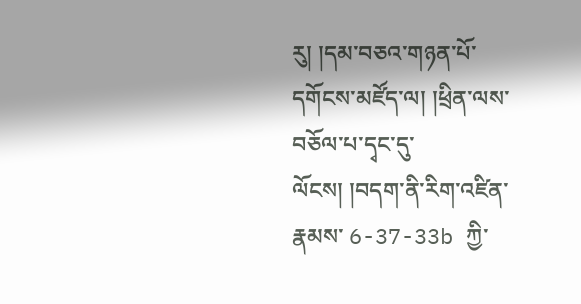རུ། །དམ་བཅའ་གཉན་པོ་དགོངས་མཛོད་ལ། །ཕྲིན་ལས་བཅོལ་པ་དྭང་དུ་ལོངས། །བདག་ནི་རིག་འཛིན་རྣམས་ 6-37-33b ཀྱི་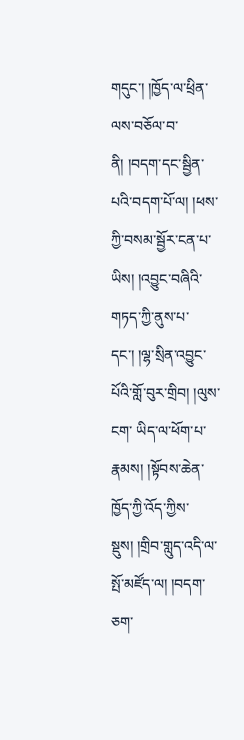གདུང་། །ཁྱོད་ལ་ཕྲིན་ལས་བཅོལ་བ་ནི། །བདག་དང་སྦྱིན་པའི་བདག་པོ་ལ། །ཕས་ཀྱི་བསམ་སྦྱོར་ངན་པ་ཡིས། །འབྱུང་བཞིའི་གཏད་ཀྱི་ནུས་པ་དང་། །ལྷ་སྲིན་འབྱུང་པོའི་གློ་བུར་གྲིབ། །ལུས་ངག་ ཡིད་ལ་ཕོག་པ་རྣམས། །སྟོབས་ཆེན་ཁྱོད་ཀྱི་འོད་ཀྱིས་སྡུས། །གྲིབ་གླུད་འདི་ལ་སྤོ་མཛོད་ལ། །བདག་ཅག་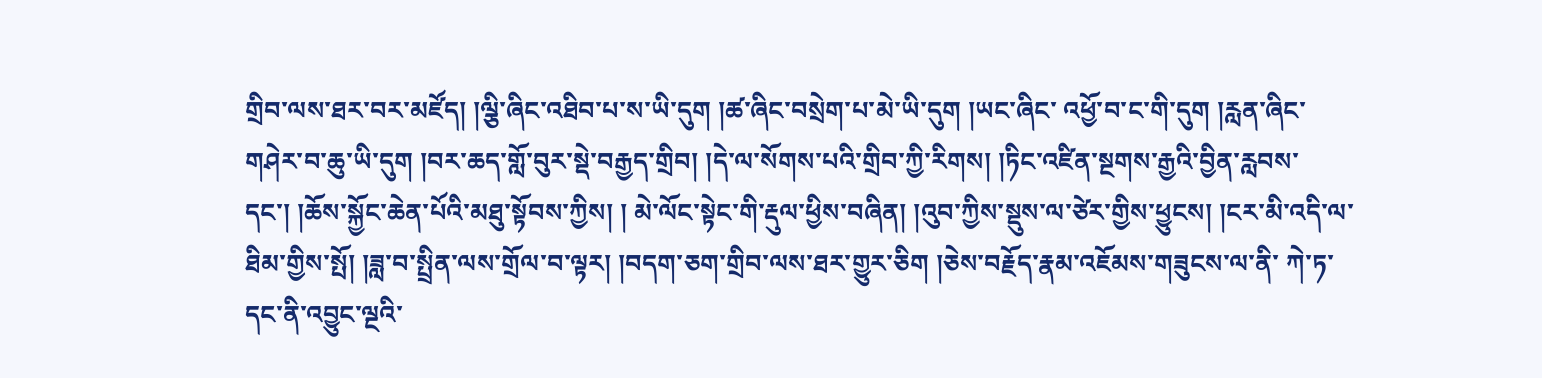གྲིབ་ལས་ཐར་བར་མཛོད། །ལྕི་ཞིང་འཐིབ་པ་ས་ཡི་དུག །ཚ་ཞིང་བསྲེག་པ་མེ་ཡི་དུག །ཡང་ཞིང་ འཕྱོ་བ་ང་གི་དུག །རླན་ཞིང་གཤེར་བ་ཆུ་ཡི་དུག །བར་ཆད་གློ་བུར་སྡེ་བརྒྱད་གྲིབ། །དེ་ལ་སོགས་པའི་གྲིབ་ཀྱི་རིགས། །ཏིང་འཛིན་སྔགས་རྒྱའི་བྱིན་རླབས་དང་། །ཆོས་སྐྱོང་ཆེན་པོའི་མཐུ་སྟོབས་ཀྱིས། ། མེ་ལོང་སྟེང་གི་རྡུལ་ཕྱིས་བཞིན། །འུབ་ཀྱིས་སྡུས་ལ་ཙེར་གྱིས་ཕྱུངས། །ངར་མི་འདི་ལ་ཐིམ་གྱིས་སྤོ། །ཟླ་བ་སྤྲིན་ལས་གྲོལ་བ་ལྟར། །བདག་ཅག་གྲིབ་ལས་ཐར་གྱུར་ཅིག །ཅེས་བརྗོད་རྣམ་འཇོམས་གཟུངས་ལ་ནི་ ཀེ་ཏ་དང་ནི་འབྱུང་ལྔའི་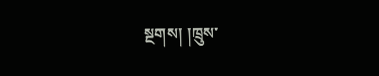སྔགས། །ཁྲུས་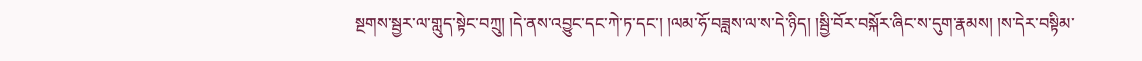སྔགས་སྦྱར་ལ་གླུད་སྟེང་བཀྲུ། །དེ་ནས་འབྱུང་དང་ཀེ་ཏ་དང་། །ལམ་ཧོ་བཟླས་ལ་ས་དེ་ཉིད། །སྦྱི་བོར་བསྐོར་ཞིང་ས་དུག་རྣམས། །ས་དེར་བསྟིམ་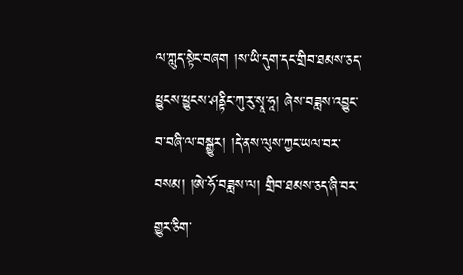ལ་ཀླུད་སྟེང་བཞག །ས་ཡི་དུག་དང་གྲིབ་ཐམས་ཅད་ཕྱུངས་ཕྱུངས་ཤནྟིང་ཀུ་རུ་སྭཱ་ཧཱ། ཞེས་བཟླས་འབྱུང་བ་བཞི་ལ་བསྒྱུར། །དེ་ནས་ལུས་ཀྱང་ཡལ་བར་བསམ། །ཨེ་ཧོ་བཟླས་ལ། གྲིབ་ཐམས་ཅད་ཞི་བར་གྱུར་ཅིག་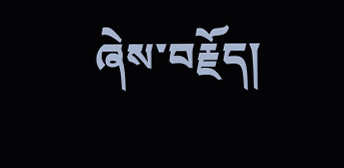ཞེས་བརྗོད།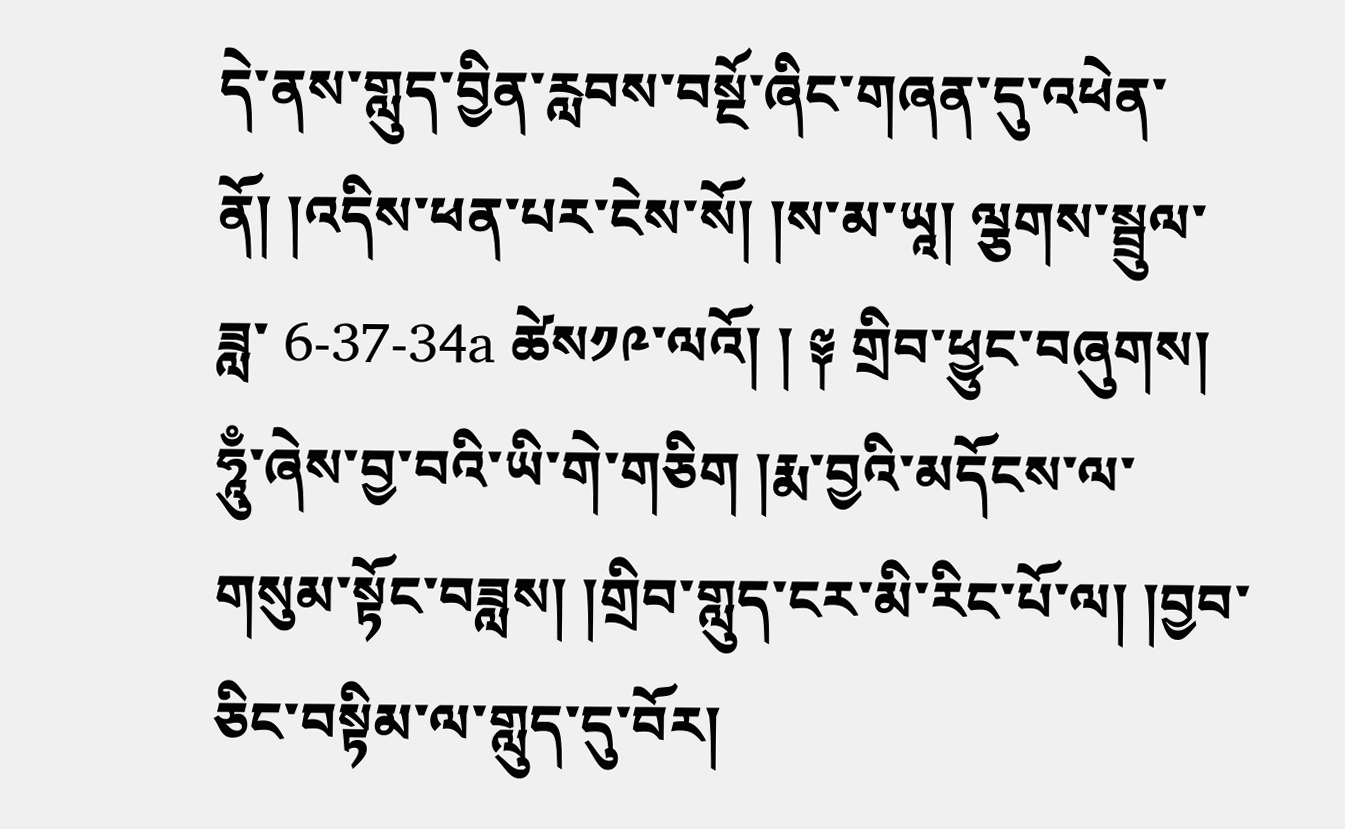དེ་ནས་གླུད་བྱིན་རླབས་བསྔོ་ཞིང་གཞན་དུ་འཕེན་ནོ། །འདིས་ཕན་པར་ངེས་སོ། །ས་མ་ཡཱ། ལྕགས་སྦྲུལ་ཟླ་ 6-37-34a ཚེས༡༩་ལའོ། ། ༈ གྲིབ་ཕྱུང་བཞུགས། ཧཱུྃ་ཞེས་བྱ་བའི་ཡི་གེ་གཅིག །རྨ་བྱའི་མདོངས་ལ་གསུམ་སྟོང་བཟླས། །གྲིབ་གླུད་ངར་མི་རིང་པོ་ལ། །བྱབ་ཅིང་བསྟིམ་ལ་གླུད་དུ་བོར།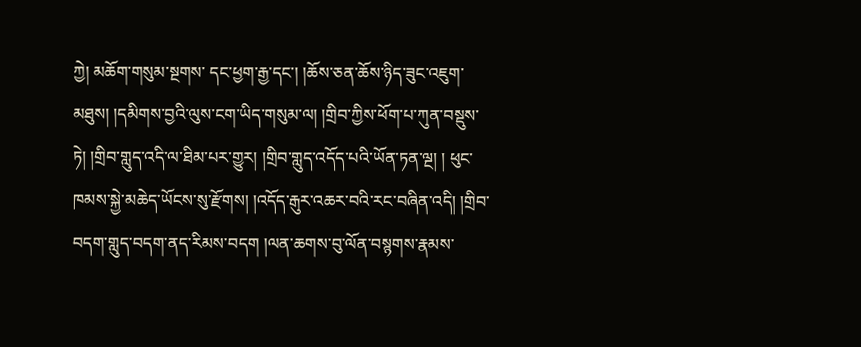ཀྱེ། མཆོག་གསུམ་སྔགས་ དང་ཕྱག་རྒྱ་དང་། །ཆོས་ཅན་ཆོས་ཉིད་ཟུང་འཇུག་མཐུས། །དམིགས་བྱའི་ལུས་ངག་ཡིད་གསུམ་ལ། །གྲིབ་ཀྱིས་ཕོག་པ་ཀུན་བསྡུས་ཏེ། །གྲིབ་གླུད་འདི་ལ་ཐིམ་པར་གྱུར། །གྲིབ་གླུད་འདོད་པའི་ཡོན་ཏན་ལྔ། ། ཕུང་ཁམས་སྐྱེ་མཆེད་ཡོངས་སུ་རྫོགས། །འདོད་རྒུར་འཆར་བའི་རང་བཞིན་འདི། །གྲིབ་བདག་གླུད་བདག་ནད་རིམས་བདག །ལན་ཆགས་བུ་ལོན་བསྙགས་རྣམས་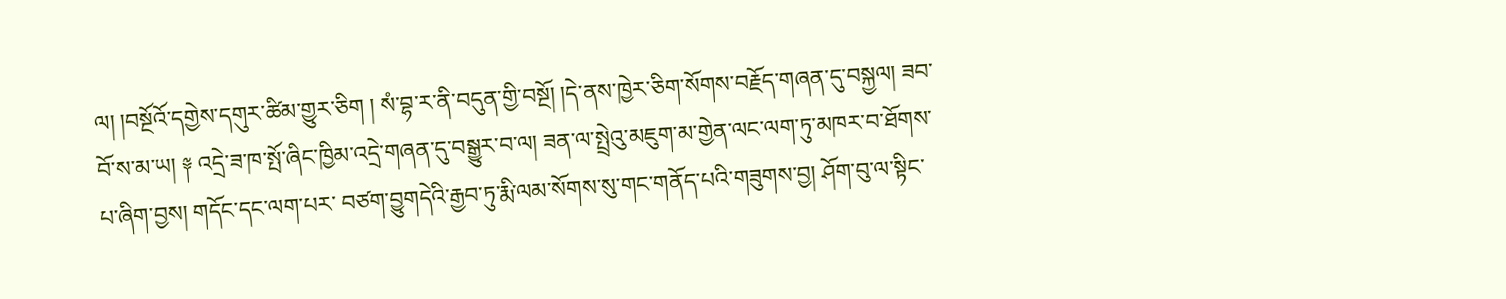ལ། །བསྔོའོ་དགྱེས་དགུར་ཚིམ་གྱུར་ཅིག ། སཾ་བྷ་ར་ནི་བདུན་གྱི་བསྔོ། །དེ་ནས་ཁྱེར་ཅིག་སོགས་བརྗོད་གཞན་དུ་བསྐྱལ། ཟབ་བོ་ས་མ་ཡ། ༈ འདྲེ་ཟ་ཁ་སྤོ་ཞིང་ཁྱིམ་འདྲེ་གཞན་དུ་བསྒྱུར་བ་ལ། ཟན་ལ་སྤྲེའུ་མཇུག་མ་གྱེན་ལང་ལག་ཏུ་མཁར་བ་ཐོགས་པ་ཞིག་བྱས། གདོང་དང་ལག་པར་ བཙག་བྱུགདེའི་རྒྱབ་ཏུ་རྨི་ལམ་སོགས་སུ་གང་གནོད་པའི་གཟུགས་བྱ། ཤོག་བུ་ལ་སྟིང་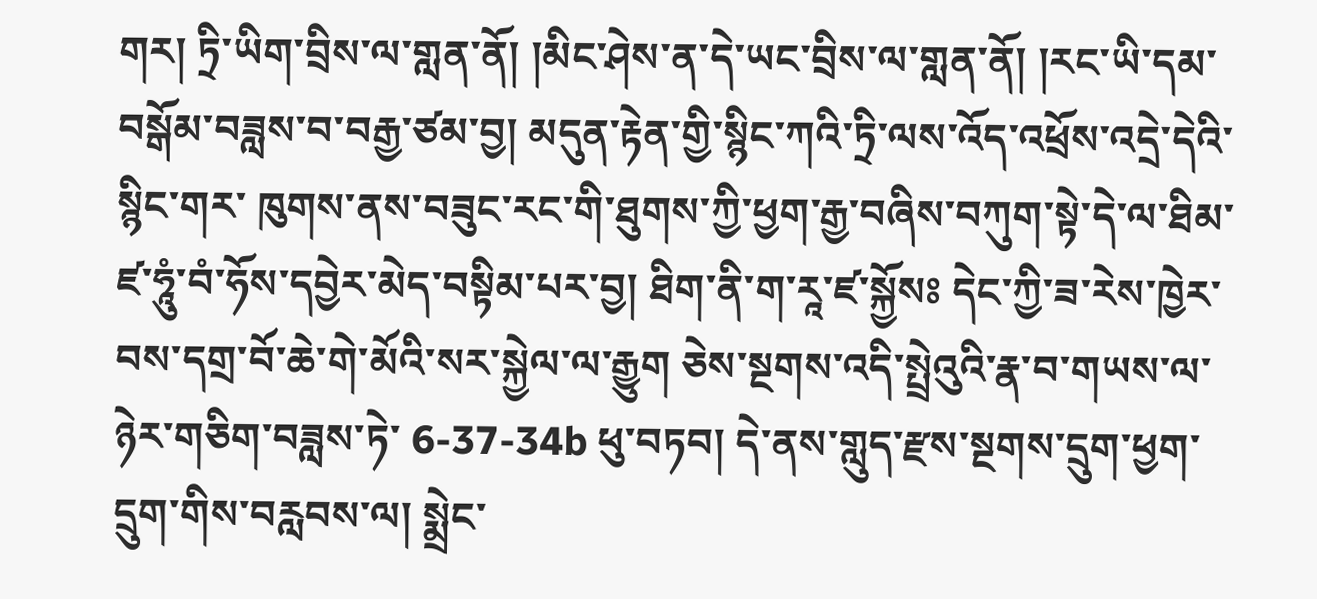གར། ཏྲི་ཡིག་བྲིས་ལ་གླན་ནོ། །མིང་ཤེས་ན་དེ་ཡང་བྲིས་ལ་གླན་ནོ། །རང་ཡི་དམ་བསྒོམ་བཟླས་བ་བརྒྱ་ཙམ་བྱ། མདུན་རྟེན་གྱི་སྙིང་ཀའི་ཏྲི་ལས་འོད་འཕྲོས་འདྲེ་དེའི་སྙིང་གར་ ཁུགས་ནས་བཟུང་རང་གི་ཐུགས་ཀྱི་ཕྱག་རྒྱ་བཞིས་བཀུག་སྟེ་དེ་ལ་ཐིམ་ཛ་ཧཱུཾ་བཾ་ཧོས་དབྱེར་མེད་བསྟིམ་པར་བྱ། ཐིག་ནི་ག་རཱ་ཛ་སྐྱོསཿ དེང་ཀྱི་ཟ་རེས་ཁྱེར་བས་དགྲ་བོ་ཆེ་གེ་མོའི་སར་སྐྱེལ་ལ་རྒྱུག ཅེས་སྔགས་འདི་སྤྲེའུའི་རྣ་བ་གཡས་ལ་ཉེར་གཅིག་བཟླས་ཏེ་ 6-37-34b ཕུ་བཏབ། དེ་ནས་གླུད་རྫས་སྔགས་དྲུག་ཕྱག་དྲུག་གིས་བརླབས་ལ། སྨྲེང་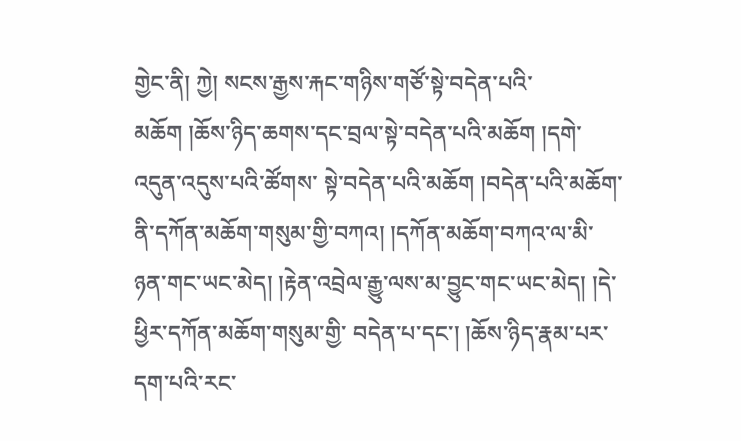གྱེང་ནི། ཀྱེ། སངས་རྒྱས་རྐང་གཉིས་གཙོ་སྟེ་བདེན་པའི་མཆོག །ཆོས་ཉིད་ཆགས་དང་བྲལ་སྟེ་བདེན་པའི་མཆོག །དགེ་འདུན་འདུས་པའི་ཚོགས་ སྟེ་བདེན་པའི་མཆོག །བདེན་པའི་མཆོག་ནི་དཀོན་མཆོག་གསུམ་གྱི་བཀའ། །དཀོན་མཆོག་བཀའ་ལ་མི་ཉན་གང་ཡང་མེད། །རྟེན་འབྲེལ་རྒྱུ་ལས་མ་བྱུང་གང་ཡང་མེད། །དེ་ཕྱིར་དཀོན་མཆོག་གསུམ་གྱི་ བདེན་པ་དང་། །ཆོས་ཉིད་རྣམ་པར་དག་པའི་རང་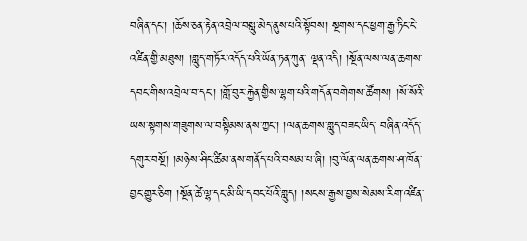བཞིན་དང་། །ཆོས་ཅན་རྟེན་འབྲེལ་བསླུ་མེད་ནུས་པའི་སྟོབས། སྔགས་དང་ཕྱག་རྒྱ་ཏིང་ངེ་འཛིན་གྱི་མཐུས། །གླུད་གཏོར་འདོད་པའི་ཡོན་ཏན་ཀུན་ ལྡན་འདི། །སྔོན་ལས་ལན་ཆགས་དབང་གིས་འབྲེལ་བ་དང་། །གློ་བུར་རྐྱེན་གྱིས་ལྷག་པའི་གདོན་བགེགས་ཚོགས། །སོ་སོའི་ཡས་སྟགས་གཟུགས་ལ་བསྟིམས་ནས་ཀྱང་། །ལན་ཆགས་གླུད་བཟང་ཡིད་ བཞིན་འདོད་དགུར་བསྔོ། །མཉེས་ཤིང་ཚིམ་ནས་གནོད་པའི་བསམ་པ་ཞི། །བུ་ལོན་ལན་ཆགས་ཤ་ཁོན་བྱང་གྱུར་ཅིག །སྔོན་ཚེ་ལྷ་དང་མི་ཡི་དབང་པོའི་གླུད། །སངས་རྒྱས་བྱས་སེམས་རིག་འཛིན་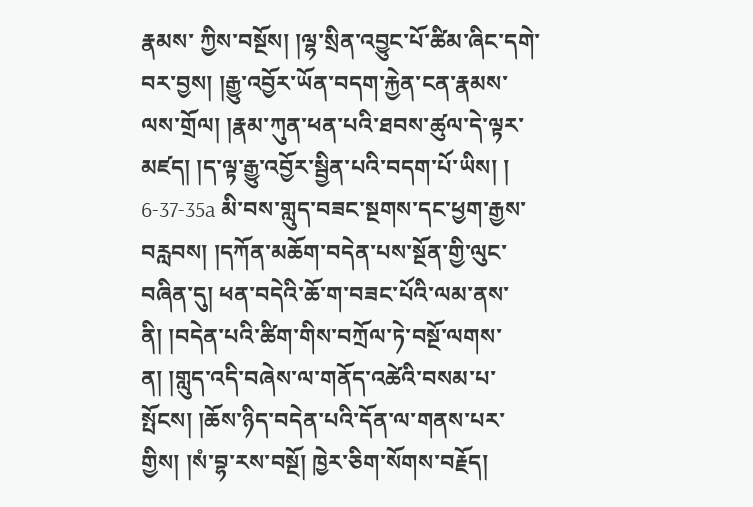རྣམས་ ཀྱིས་བསྔོས། །ལྷ་སྲིན་འབྱུང་པོ་ཚིམ་ཞིང་དགེ་བར་བྱས། །རྒྱུ་འབྱོར་ཡོན་བདག་རྐྱེན་ངན་རྣམས་ལས་གྲོལ། །རྣམ་ཀུན་ཕན་པའི་ཐབས་ཚུལ་དེ་ལྟར་མཛད། །ད་ལྟ་རྒྱུ་འབྱོར་སྦྱིན་པའི་བདག་པོ་ཡིས། ། 6-37-35a མི་བས་གླུད་བཟང་སྔགས་དང་ཕྱག་རྒྱས་བརླབས། །དཀོན་མཆོག་བདེན་པས་སྔོན་གྱི་ལུང་བཞིན་དུ། ཕན་བདེའི་ཆོ་ག་བཟང་པོའི་ལམ་ནས་ནི། །བདེན་པའི་ཚིག་གིས་བཀྲོལ་ཏེ་བསྔོ་ལགས་ ན། །གླུད་འདི་བཞེས་ལ་གནོད་འཚེའི་བསམ་པ་སྤོངས། །ཆོས་ཉིད་བདེན་པའི་དོན་ལ་གནས་པར་གྱིས། །སཾ་བྷ་རས་བསྔོ། ཁྱེར་ཅིག་སོགས་བརྗོད།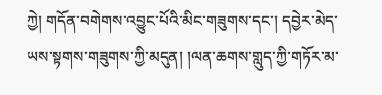ཀྱེ། གདོན་བགེགས་འབྱུང་པོའི་མིང་གཟུགས་དང་། དབྱེར་མེད་ཡས་སྟགས་གཟུགས་ཀྱི་མདུན། །ལན་ཆགས་གླུད་ཀྱི་གཏོར་མ་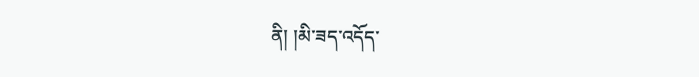ནི། །མི་ཟད་འདོད་